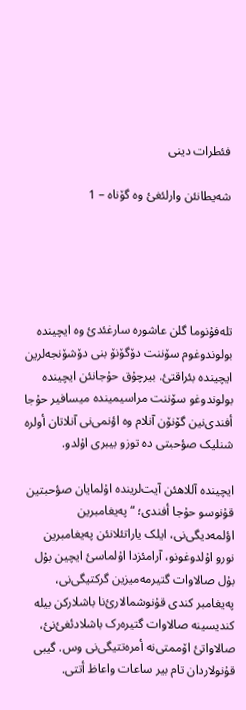فئطرات دینی

شەیطانئن وارلئغئ وە گۆناە – 1





تلەفۇنوما گلن عاشورە سارغئدئ وە ایچیندە بولوندوغوم سۆننت دۆگۆنۆ بنی دۆشۆنجەلرین ایچیندە بئراقتئ. بیرچۇق حۇجانئن ایچیندە بولوندوغو سۆننت مراسیمیندە میسافیر حۇجا أفندی‌نین گۆنۆن آنلام وە اؤنمی‌نی آنلاتان أولرە شنلیک صؤحبتی دە توزو بیبری اۇلدو.

ایچیندە آللاهئن آیت‌لریندە اۇلمایان صؤحبتین قۇنوسو حۇجا أفندی؛ “پەیغامبرین اؤلمەدیگی‌نی، ایلک یاراتئلانئن پەیغامبرین نورو اۇلدوغونو، آرامئزدا اۇلماسئ ایچین بۇل بۇل صالاوات گتیرمەمیزین گرکتیگی‌نی، پەیغامبر کندی قۇنوشمالارئ‌نا باشلارکن بیلە کندیسینە صالاوات گتیرەرک باشلادئغئ‌نئ، صالاواتئ اۆممتی‌نە أمرەتتیگی‌نی وس. گیبی قۇنولاردان تام بیر ساعات واعاظ أتتی.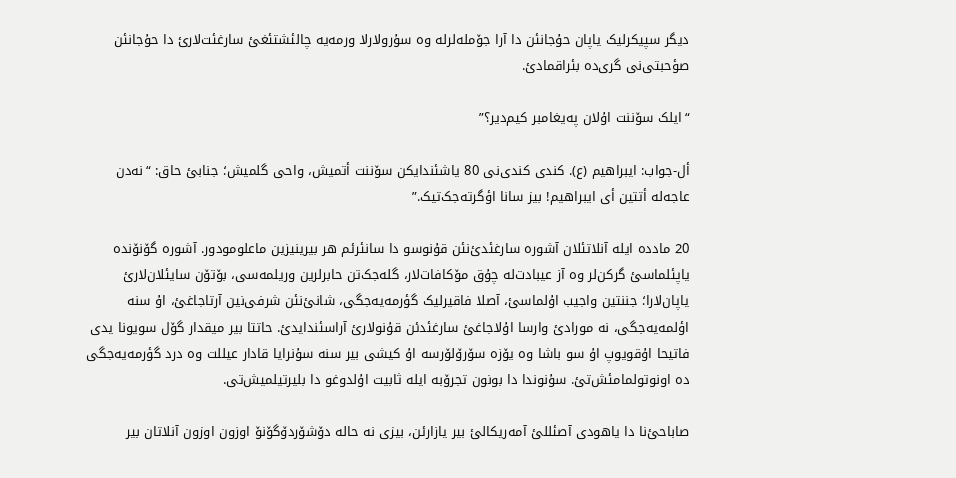دیگر سپیکرلیک یاپان حۇجانئن دا آرا جۆملەلرلە وە سۇرولارلا ورمەیە چالئشتئغئ سارغئت‌لارئ دا حۇجانئن صؤحبتی‌نی گری‌دە بئراقمادئ.

“ایلک سۆننت اۇلان پەیغامبر کیم‌دیر؟”

أل-جواب: ایبراهیم (ع). کندی کندی‌نی 80 یاشئندایکن سۆننت أتمیش، واحی گلمیش؛ جنابئ حاق: “نەدن عاجەلە أتتین أی ایبراهیم! بیز سانا اؤگرتەجک‌تیک.”

20 ماددە ایلە آنلاتئلان آشورە سارغئدئ‌نئن قۇنوسو دا سانئرئم هر بیرینیزین ماعلومودور. آشورە گۆنۆندە یاپئلماسئ گرکن‌لر وە آز عیبادت‌لە چۇق مۆکافات‌لار، گلەجک‌تن حابرلرین وریلمەسی، بۆتۆن سایئلان‌لارئ یاپان‌لارا؛ جننتین واجیب اۇلماسئ، آصلا فاقیرلیک گؤرمەیەجگی، شانئ‌نئن شرفی‌نین آرتاجاغئ، اۇ سنە اؤلمەیەجگی، نە مورادئ وارسا اۇلاجاغئ سارغئدئن قۇنولارئ آراسئندایدئ. حاتتا بیر میقدار گۆل سویونا یدی فاتیحا اۇقویوپ اۇ سو باشا وە یۆزە سۆرۆلۆرسە اۇ کیشی بیر سنە سۇنرایا قادار عیللت وە درد گؤرمەیەجگی دە اونوتولمامئش‌تئ. سۇنوندا دا بونون تجرۆبە ایلە ثابیت اۇلدوغو دا بلیرتیلمیش‌تی.

صاباحئ‌نا دا یاهودی آصئللئ آمەریکالئ بیر یازارئن، بیزی نە حالە دۆشۆردۆگۆنۆ اوزون اوزون آنلاتان بیر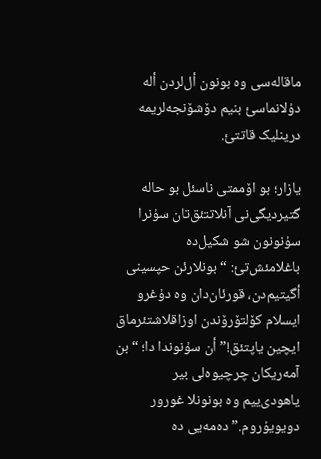ماقالەسی وە بونون أل‌لردن ألە دۇلانماسئ بنیم دۆشۆنجەلریمە درینلیک قاتتئ.

یازار؛ بو اۆممتی ناسئل بو حالە گتیردیگی‌نی آنلاتتئق‌تان سۇنرا سۇنونون شو شکیل‌دە باغلامئش‌تئ: “بونلارئن حپسینی أگیتیم‌دن، قورئان‌دان وە دۇغرو ایسلام کۆلتۆرۆندن اوزاقلاشتئرماق ایچین یاپتئق!” أن سۇنوندا دا؛ “بن آمەریکان چرچیوەلی بیر یاهودی‌ییم وە بونونلا غورور دویویۇروم.” دەمەیی دە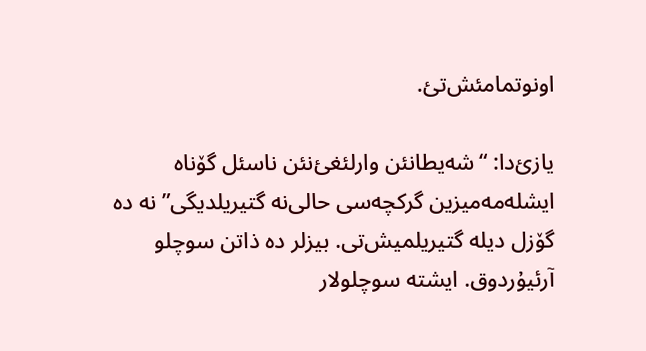اونوتمامئش‌تئ.

یازئ‌دا: “شەیطانئن وارلئغئ‌نئن ناسئل گۆناە ایشلەمەمیزین گرکچەسی حالی‌نە گتیریلدیگی” نە دە گۆزل دیلە گتیریلمیش‌تی. بیزلر دە ذاتن سوچلو آرئیۇردوق. ایشتە سوچلولار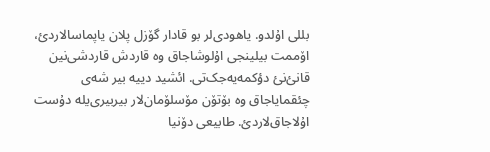بللی اۇلدو. یاهودی‌لر بو قادار گۆزل پلان یاپماسالاردئ، اۆممت بیلینجی اۇلوشاجاق وە قاردش قاردشی‌نین قانئ‌نئ دؤکمەیەجک‌تی. ائشید دییە بیر شەی چئقمایاجاق وە بۆتۆن مۆسلۆمان‌لار بیربیری‌یلە دۇست اۇلاجاق‌لاردئ. طابیعی دۆنیا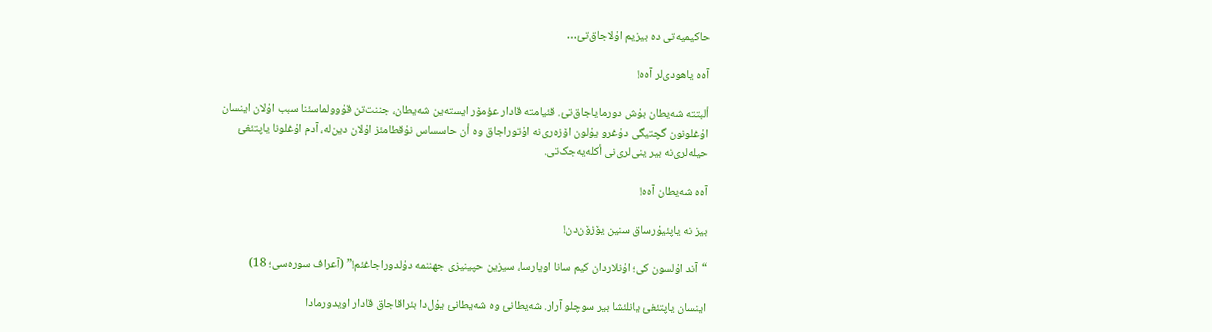حاکیمیەتی دە بیزیم اۇلاجاق‌تئ…

آ‌ه‌ه یاهودی‌لر آ‌ه‌ه!

ألبتتە شەیطان بۇش دورمایاجاق‌تئ. قئیامتە قادار عؤمۆر ایستەین شەیطان، جننت‌تن قۇوولماسئنا سبب اۇلان اینسان اۇغلونون گچتیگی دۇغرو یۇلون اۆزەری‌نە اۇتوراجاق وە أن حاسساس نۇقطامئز اۇلان دین‌لە، آدم اۇغلونا یاپتئغئ حیلەلری‌نە بیر ینی‌لری‌نی أکلەیەجک‌تی.

آ‌ه‌ه شەیطان آ‌ه‌ه!

بیز نە یاپئیۇرساق سنین یۆزۆن‌دن!

“آند اۇلسون کی؛ اۇنلاردان کیم سانا اویارسا، سیزین حپینیزی جهننمە دۇلدوراجاغئم!” (آعراف سورەسی؛ 18)

اینسان یاپتئغئ یانلئشا بیر سوچلو آرار. شەیطانئ وە شەیطانئ یۇل‌دا بئراقاجاق قادار اویدورمادا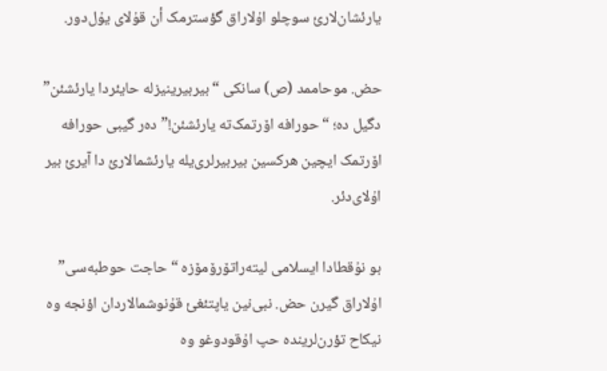یارئشان‌لارئ سوچلو اۇلاراق گؤسترمک أن قۇلای یۇل‌دور.

حض. موحاممد (ص) سانکی “بیربیرینیزلە حایئردا یارئشئن” دگیل دە؛ “حورافە اۆرتمک‌تە یارئشئن!” دەر گیبی حورافە اۆرتمک ایچین هرکسین بیربیرلری‌یلە یارئشمالارئ دا آیرئ بیر اۇلای‌دئر.

بو نۇقطادا ایسلامی لیتەراتۆرۆمۆزە “حاجت حوطبەسی” اۇلاراق گیرن حض. نبی‌نین یاپتئغئ قۇنوشمالاردان اؤنجە وە نیکاح تؤرن‌لریندە حپ اۇقودوغو وە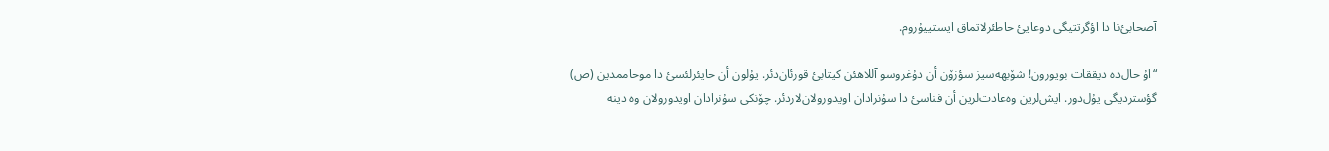آصحابئ‌نا دا اؤگرتتیگی دوعایئ حاطئرلاتماق ایستییۇروم.

“اۇ حال‌دە دیققات بویورون! شۆبهەسیز سؤزۆن أن دۇغروسو آللاهئن کیتابئ قورئان‌دئر. یۇلون أن حایئرلئسئ دا موحاممدین (ص) گؤستردیگی یۇل‌دور. ایش‌لرین وەعادت‌لرین أن فناسئ دا سۇنرادان اویدورولان‌لاردئر. چۆنکی سۇنرادان اویدورولان وە دینە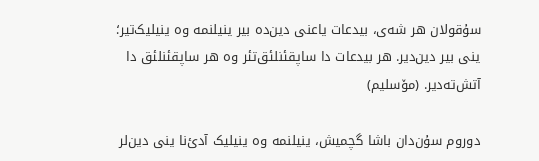سۇقولان هر شەی، بیدعات یاعنی دین‌دە بیر ینیلنمە وە ینیلیک‌تیر؛ ینی بیر دین‌دیر. هر بیدعات دا ساپقئنلئق‌تئر وە هر ساپقئنلئق دا آتش‌تەدیر. (مۆسلیم)

دوروم سۇن‌دان باشا گچمیش، ینیلنمە وە ینیلیک آدئ‌نا ینی دین‌لر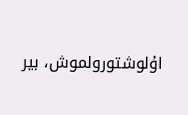اۇلوشتورولموش، بیر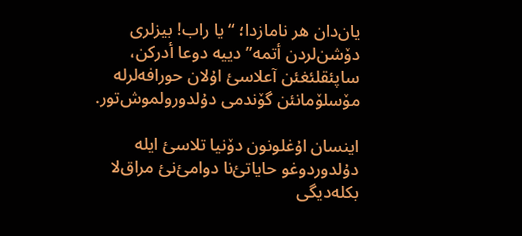یان‌دان هر نامازدا؛ “یا راب! بیزلری دۆشن‌لردن أتمە” دییە دوعا أدرکن، ساپئقلئغئن آعلاسئ اۇلان حورافەلرلە مۆسلۆمانئن گۆندمی دۇلدورولموش‌تور.

اینسان اۇغلونون دۆنیا تلاسئ ایلە دۇلدوردوغو حایاتئ‌نا دوامئ‌نئ مراق‌لا بکلەدیگی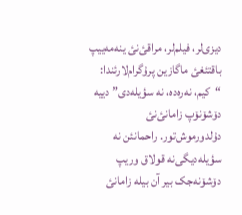دیزی‌لر، فیلم‌لر، مراقئ‌نئ ینەمەییپ باقتئغئ ماگازین پرۇگرام‌لارئندا: “کیم، نەرەدە، نە سؤیلەدی” دییە دۆشۆنۆپ زامانئ‌نئ دۇلدورموش‌تور. راحمانئن نە سؤیلەدیگی‌نە قولاق وریپ دۆشۆنەجک بیر آن بیلە زامانئ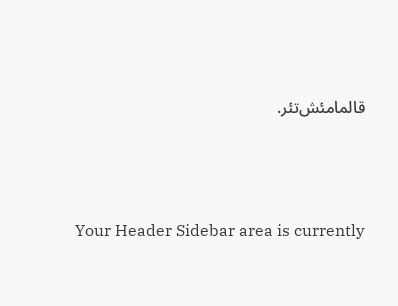قالمامئش‌تئر.



Your Header Sidebar area is currently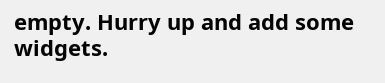empty. Hurry up and add some widgets.